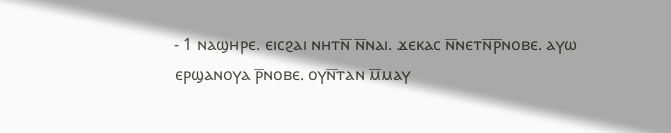- 1 ⲛⲁϣⲏⲣⲉ. ⲉⲓⲥϩⲁⲓ ⲛⲏⲧⲛ̅ ⲛ̅ⲛⲁⲓ. ϫⲉⲕⲁⲥ ⲛ̅ⲛⲉⲧⲛ̅ⲣ̅ⲛⲟⲃⲉ. ⲁⲩⲱ ⲉⲣϣⲁⲛⲟⲩⲁ ⲣ̅ⲛⲟⲃⲉ. ⲟⲩⲛ̅ⲧⲁⲛ ⲙ̅ⲙⲁⲩ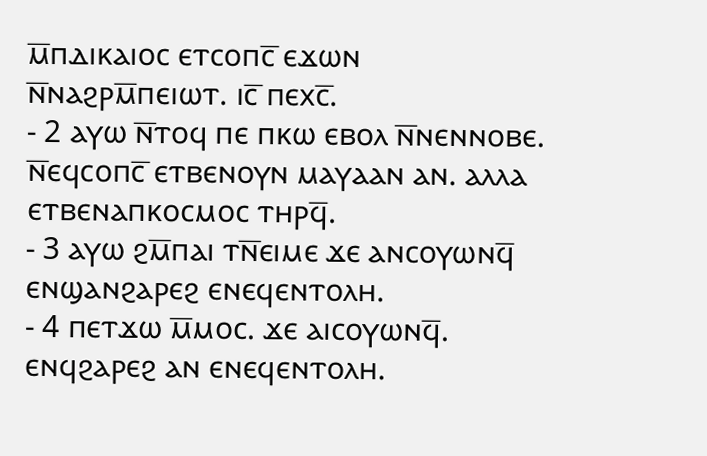ⲙ̅ⲡⲇⲓⲕⲁⲓⲟⲥ ⲉⲧⲥⲟⲡⲥ̅ ⲉϫⲱⲛ ⲛ̅ⲛⲁϩⲣⲙ̅ⲡⲉⲓⲱⲧ. ⲓⲥ̅ ⲡⲉⲭⲥ̅.
- 2 ⲁⲩⲱ ⲛ̅ⲧⲟϥ ⲡⲉ ⲡⲕⲱ ⲉⲃⲟⲗ ⲛ̅ⲛⲉⲛⲛⲟⲃⲉ. ⲛ̅ⲉϥⲥⲟⲡⲥ̅ ⲉⲧⲃⲉⲛⲟⲩⲛ ⲙⲁⲩⲁⲁⲛ ⲁⲛ. ⲁⲗⲗⲁ ⲉⲧⲃⲉⲛⲁⲡⲕⲟⲥⲙⲟⲥ ⲧⲏⲣϥ̅.
- 3 ⲁⲩⲱ ϩⲙ̅ⲡⲁⲓ ⲧⲛ̅ⲉⲓⲙⲉ ϫⲉ ⲁⲛⲥⲟⲩⲱⲛϥ̅ ⲉⲛϣⲁⲛϩⲁⲣⲉϩ ⲉⲛⲉϥⲉⲛⲧⲟⲗⲏ.
- 4 ⲡⲉⲧϫⲱ ⲙ̅ⲙⲟⲥ. ϫⲉ ⲁⲓⲥⲟⲩⲱⲛϥ̅. ⲉⲛϥϩⲁⲣⲉϩ ⲁⲛ ⲉⲛⲉϥⲉⲛⲧⲟⲗⲏ.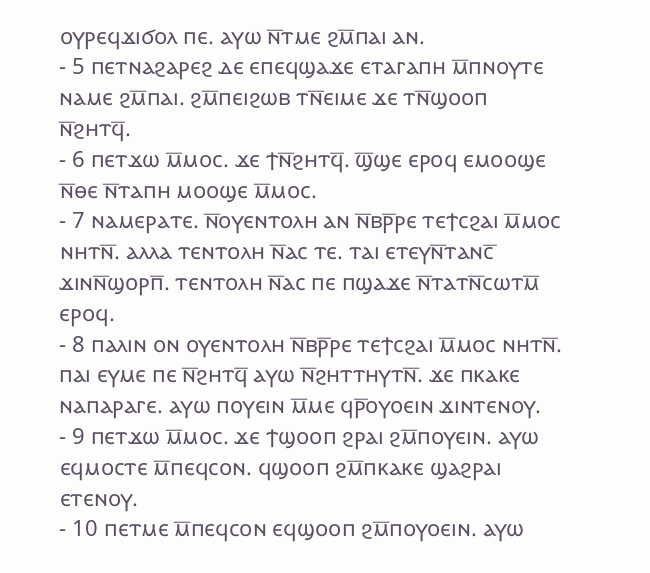ⲟⲩⲣⲉϥϫⲓϭⲟⲗ ⲡⲉ. ⲁⲩⲱ ⲛ̅ⲧⲙⲉ ϩⲙ̅ⲡⲁⲓ ⲁⲛ.
- 5 ⲡⲉⲧⲛⲁϩⲁⲣⲉϩ ⲇⲉ ⲉⲡⲉϥϣⲁϫⲉ ⲉⲧⲁⲅⲁⲡⲏ ⲙ̅ⲡⲛⲟⲩⲧⲉ ⲛⲁⲙⲉ ϩⲙ̅ⲡⲁⲓ. ϩⲙ̅ⲡⲉⲓϩⲱⲃ ⲧⲛ̅ⲉⲓⲙⲉ ϫⲉ ⲧⲛ̅ϣⲟⲟⲡ ⲛ̅ϩⲏⲧϥ̅.
- 6 ⲡⲉⲧϫⲱ ⲙ̅ⲙⲟⲥ. ϫⲉ ϯⲛ̅ϩⲏⲧϥ̅. ϣ̅ϣⲉ ⲉⲣⲟϥ ⲉⲙⲟⲟϣⲉ ⲛ̅ⲑⲉ ⲛ̅ⲧⲁⲡⲏ ⲙⲟⲟϣⲉ ⲙ̅ⲙⲟⲥ.
- 7 ⲛⲁⲙⲉⲣⲁⲧⲉ. ⲛ̅ⲟⲩⲉⲛⲧⲟⲗⲏ ⲁⲛ ⲛ̅ⲃⲣ̅ⲣⲉ ⲧⲉϯⲥϩⲁⲓ ⲙ̅ⲙⲟⲥ ⲛⲏⲧⲛ̅. ⲁⲗⲗⲁ ⲧⲉⲛⲧⲟⲗⲏ ⲛ̅ⲁⲥ ⲧⲉ. ⲧⲁⲓ ⲉⲧⲉⲩⲛ̅ⲧⲁⲛⲥ̅ ϫⲓⲛⲛ̅ϣⲟⲣⲡ̅. ⲧⲉⲛⲧⲟⲗⲏ ⲛ̅ⲁⲥ ⲡⲉ ⲡϣⲁϫⲉ ⲛ̅ⲧⲁⲧⲛ̅ⲥⲱⲧⲙ̅ ⲉⲣⲟϥ.
- 8 ⲡⲁⲗⲓⲛ ⲟⲛ ⲟⲩⲉⲛⲧⲟⲗⲏ ⲛ̅ⲃⲣ̅ⲣⲉ ⲧⲉϯⲥϩⲁⲓ ⲙ̅ⲙⲟⲥ ⲛⲏⲧⲛ̅. ⲡⲁⲓ ⲉⲩⲙⲉ ⲡⲉ ⲛ̅ϩⲏⲧϥ̅ ⲁⲩⲱ ⲛ̅ϩⲏⲧⲧⲏⲩⲧⲛ̅. ϫⲉ ⲡⲕⲁⲕⲉ ⲛⲁⲡⲁⲣⲁⲅⲉ. ⲁⲩⲱ ⲡⲟⲩⲉⲓⲛ ⲙ̅ⲙⲉ ϥⲣ̅ⲟⲩⲟⲉⲓⲛ ϫⲓⲛⲧⲉⲛⲟⲩ.
- 9 ⲡⲉⲧϫⲱ ⲙ̅ⲙⲟⲥ. ϫⲉ ϯϣⲟⲟⲡ ϩⲣⲁⲓ ϩⲙ̅ⲡⲟⲩⲉⲓⲛ. ⲁⲩⲱ ⲉϥⲙⲟⲥⲧⲉ ⲙ̅ⲡⲉϥⲥⲟⲛ. ϥϣⲟⲟⲡ ϩⲙ̅ⲡⲕⲁⲕⲉ ϣⲁϩⲣⲁⲓ ⲉⲧⲉⲛⲟⲩ.
- 10 ⲡⲉⲧⲙⲉ ⲙ̅ⲡⲉϥⲥⲟⲛ ⲉϥϣⲟⲟⲡ ϩⲙ̅ⲡⲟⲩⲟⲉⲓⲛ. ⲁⲩⲱ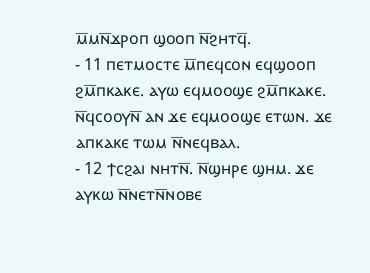ⲙ̅ⲙⲛ̅ϫⲣⲟⲡ ϣⲟⲟⲡ ⲛ̅ϩⲏⲧϥ̅.
- 11 ⲡⲉⲧⲙⲟⲥⲧⲉ ⲙ̅ⲡⲉϥⲥⲟⲛ ⲉϥϣⲟⲟⲡ ϩⲙ̅ⲡⲕⲁⲕⲉ. ⲁⲩⲱ ⲉϥⲙⲟⲟϣⲉ ϩⲙ̅ⲡⲕⲁⲕⲉ. ⲛ̅ϥⲥⲟⲟⲩⲛ̅ ⲁⲛ ϫⲉ ⲉϥⲙⲟⲟϣⲉ ⲉⲧⲱⲛ. ϫⲉ ⲁⲡⲕⲁⲕⲉ ⲧⲱⲙ ⲛ̅ⲛⲉϥⲃⲁⲗ.
- 12 ϯⲥϩⲁⲓ ⲛⲏⲧⲛ̅. ⲛ̅ϣⲏⲣⲉ ϣⲏⲙ. ϫⲉ ⲁⲩⲕⲱ ⲛ̅ⲛⲉⲧⲛ̅ⲛⲟⲃⲉ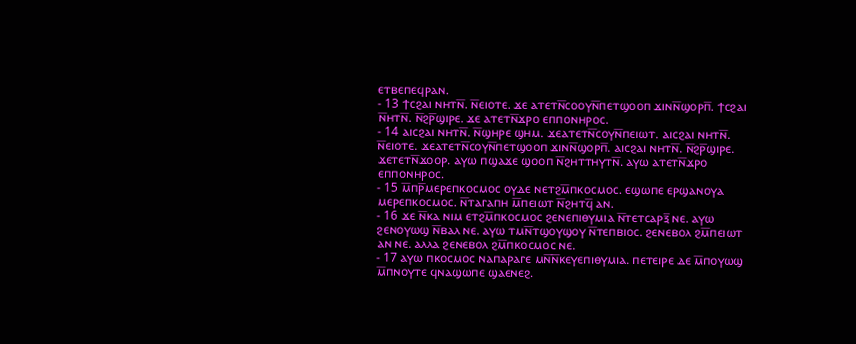ⲉⲧⲃⲉⲡⲉϥⲣⲁⲛ.
- 13 ϯⲥϩⲁⲓ ⲛⲏⲧⲛ̅. ⲛ̅ⲉⲓⲟⲧⲉ. ϫⲉ ⲁⲧⲉⲧⲛ̅ⲥⲟⲟⲩⲛ̅ⲡⲉⲧϣⲟⲟⲡ ϫⲓⲛⲛ̅ϣⲟⲣⲡ̅. ϯⲥϩⲁⲓ ⲛ̅ⲏⲧⲛ̅. ⲛ̅ϩⲣ̅ϣⲓⲣⲉ. ϫⲉ ⲁⲧⲉⲧⲛ̅ϫⲣⲟ ⲉⲡⲡⲟⲛⲏⲣⲟⲥ.
- 14 ⲁⲓⲥϩⲁⲓ ⲛⲏⲧⲛ̅. ⲛ̅ϣⲏⲣⲉ ϣⲏⲙ. ϫⲉⲁⲧⲉⲧⲛ̅ⲥⲟⲩⲛ̅ⲡⲉⲓⲱⲧ. ⲁⲓⲥϩⲁⲓ ⲛⲏⲧⲛ̅. ⲛ̅ⲉⲓⲟⲧⲉ. ϫⲉⲁⲧⲉⲧⲛ̅ⲥⲟⲩⲛ̅ⲡⲉⲧϣⲟⲟⲡ ϫⲓⲛⲛ̅ϣⲟⲣⲡ̅. ⲁⲓⲥϩⲁⲓ ⲛⲏⲧⲛ̅. ⲛ̅ϩⲣ̅ϣⲓⲣⲉ. ϫⲉⲧⲉⲧⲛ̅ϫⲟⲟⲣ. ⲁⲩⲱ ⲡϣⲁϫⲉ ϣⲟⲟⲡ ⲛ̅ϩⲏⲧⲧⲏⲩⲧⲛ̅. ⲁⲩⲱ ⲁⲧⲉⲧⲛ̅ϫⲣⲟ ⲉⲡⲡⲟⲛⲏⲣⲟⲥ.
- 15 ⲙ̅ⲡⲣ̅ⲙⲉⲣⲉⲡⲕⲟⲥⲙⲟⲥ ⲟⲩⲇⲉ ⲛⲉⲧϩⲙ̅ⲡⲕⲟⲥⲙⲟⲥ. ⲉϣⲱⲡⲉ ⲉⲣϣⲁⲛⲟⲩⲁ ⲙⲉⲣⲉⲡⲕⲟⲥⲙⲟⲥ. ⲛ̅ⲧⲁⲅⲁⲡⲏ ⲙ̅ⲡⲉⲓⲱⲧ ⲛ̅ϩⲏⲧϥ̅ ⲁⲛ.
- 16 ϫⲉ ⲛ̅ⲕⲁ ⲛⲓⲙ ⲉⲧϩⲙ̅ⲡⲕⲟⲥⲙⲟⲥ ϩⲉⲛⲉⲡⲓⲑⲩⲙⲓⲁ ⲛ̅ⲧⲉⲧⲥⲁⲣⲝ̅ ⲛⲉ. ⲁⲩⲱ ϩⲉⲛⲟⲩⲱϣ ⲛ̅ⲃⲁⲗ ⲛⲉ. ⲁⲩⲱ ⲧⲙⲛ̅ⲧϣⲟⲩϣⲟⲩ ⲛ̅ⲧⲉⲡⲃⲓⲟⲥ. ϩⲉⲛⲉⲃⲟⲗ ϩⲙ̅ⲡⲉⲓⲱⲧ ⲁⲛ ⲛⲉ. ⲁⲗⲗⲁ ϩⲉⲛⲉⲃⲟⲗ ϩⲙ̅ⲡⲕⲟⲥⲙⲟⲥ ⲛⲉ.
- 17 ⲁⲩⲱ ⲡⲕⲟⲥⲙⲟⲥ ⲛⲁⲡⲁⲣⲁⲅⲉ ⲙⲛ̅ⲛ̅ⲕⲉⲩⲉⲡⲓⲑⲩⲙⲓⲁ. ⲡⲉⲧⲉⲓⲣⲉ ⲇⲉ ⲙ̅ⲡⲟⲩⲱϣ ⲙ̅ⲡⲛⲟⲩⲧⲉ ϥⲛⲁϣⲱⲡⲉ ϣⲁⲉⲛⲉϩ.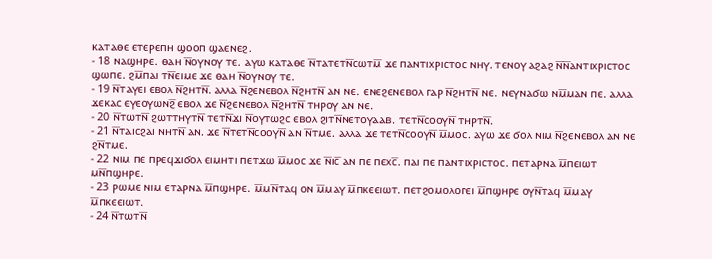ⲕⲁⲧⲁⲑⲉ ⲉⲧⲉⲣⲉⲡⲏ ϣⲟⲟⲡ ϣⲁⲉⲛⲉϩ.
- 18 ⲛⲁϣⲏⲣⲉ. ⲑⲁⲏ ⲛ̅ⲟⲩⲛⲟⲩ ⲧⲉ. ⲁⲩⲱ ⲕⲁⲧⲁⲑⲉ ⲛ̅ⲧⲁⲧⲉⲧⲛ̅ⲥⲱⲧⲙ̅ ϫⲉ ⲡⲁⲛⲧⲓⲭⲣⲓⲥⲧⲟⲥ ⲛⲏⲩ. ⲧⲉⲛⲟⲩ ⲁϩⲁϩ ⲛ̅ⲛ̅ⲁⲛⲧⲓⲭⲣⲓⲥⲧⲟⲥ ϣⲱⲡⲉ. ϩⲙ̅ⲡⲁⲓ ⲧⲛ̅ⲉⲓⲙⲉ ϫⲉ ⲑⲁⲏ ⲛ̅ⲟⲩⲛⲟⲩ ⲧⲉ.
- 19 ⲛ̅ⲧⲁⲩⲉⲓ ⲉⲃⲟⲗ ⲛ̅ϩⲏⲧⲛ̅. ⲁⲗⲗⲁ ⲛ̅ϩⲉⲛⲉⲃⲟⲗ ⲛ̅ϩⲏⲧⲛ̅ ⲁⲛ ⲛⲉ. ⲉⲛⲉϩⲉⲛⲉⲃⲟⲗ ⲅⲁⲣ ⲛ̅ϩⲏⲧⲛ̅ ⲛⲉ. ⲛⲉⲩⲛⲁϭⲱ ⲛⲙ̅ⲙⲁⲛ ⲡⲉ. ⲁⲗⲗⲁ ϫⲉⲕⲁⲥ ⲉⲩⲉⲟⲩⲱⲛϩ̅ ⲉⲃⲟⲗ ϫⲉ ⲛ̅ϩⲉⲛⲉⲃⲟⲗ ⲛ̅ϩⲏⲧⲛ̅ ⲧⲏⲣⲟⲩ ⲁⲛ ⲛⲉ.
- 20 ⲛ̅ⲧⲱⲧⲛ̅ ϩⲱⲧⲧⲏⲩⲧⲛ̅ ⲧⲉⲧⲛ̅ϫⲓ ⲛ̅ⲟⲩⲧⲱϩⲥ ⲉⲃⲟⲗ ϩⲓⲧⲛ̅ⲛⲉⲧⲟⲩⲁⲁⲃ. ⲧⲉⲧⲛ̅ⲥⲟⲟⲩⲛ̅ ⲧⲏⲣⲧⲛ̅.
- 21 ⲛ̅ⲧⲁⲓⲥϩⲁⲓ ⲛⲏⲧⲛ̅ ⲁⲛ. ϫⲉ ⲛ̅ⲧⲉⲧⲛ̅ⲥⲟⲟⲩⲛ̅ ⲁⲛ ⲛ̅ⲧⲙⲉ. ⲁⲗⲗⲁ ϫⲉ ⲧⲉⲧⲛ̅ⲥⲟⲟⲩⲛ̅ ⲙ̅ⲙⲟⲥ. ⲁⲩⲱ ϫⲉ ϭⲟⲗ ⲛⲓⲙ ⲛ̅ϩⲉⲛⲉⲃⲟⲗ ⲁⲛ ⲛⲉ ϩⲛ̅ⲧⲙⲉ.
- 22 ⲛⲓⲙ ⲡⲉ ⲡⲣⲉϥϫⲓϭⲟⲗ ⲉⲓⲙⲏⲧⲓ ⲡⲉⲧϫⲱ ⲙ̅ⲙⲟⲥ ϫⲉ ⲛ̅ⲓⲥ̅ ⲁⲛ ⲡⲉ ⲡⲉⲭⲥ̅. ⲡⲁⲓ ⲡⲉ ⲡⲁⲛⲧⲓⲭⲣⲓⲥⲧⲟⲥ. ⲡⲉⲧⲁⲣⲛⲁ ⲙ̅ⲡⲉⲓⲱⲧ ⲙⲛ̅ⲡϣⲏⲣⲉ.
- 23 ⲣⲱⲙⲉ ⲛⲓⲙ ⲉⲧⲁⲣⲛⲁ ⲙ̅ⲡϣⲏⲣⲉ. ⲙ̅ⲙⲛ̅ⲧⲁϥ ⲟⲛ ⲙ̅ⲙⲁⲩ ⲙ̅ⲡⲕⲉⲉⲓⲱⲧ. ⲡⲉⲧϩⲟⲙⲟⲗⲟⲅⲉⲓ ⲙ̅ⲡϣⲏⲣⲉ ⲟⲩⲛ̅ⲧⲁϥ ⲙ̅ⲙⲁⲩ ⲙ̅ⲡⲕⲉⲉⲓⲱⲧ.
- 24 ⲛ̅ⲧⲱⲧⲛ̅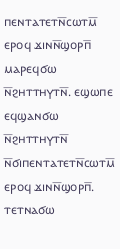ⲡⲉⲛⲧⲁⲧⲉⲧⲛ̅ⲥⲱⲧⲙ̅ ⲉⲣⲟϥ ϫⲓⲛⲛ̅ϣⲟⲣⲡ̅ ⲙⲁⲣⲉϥϭⲱ ⲛ̅ϩⲏⲧⲧⲏⲩⲧⲛ̅. ⲉϣⲱⲡⲉ ⲉϥϣⲁⲛϭⲱ ⲛ̅ϩⲏⲧⲧⲏⲩⲧⲛ̅ ⲛ̅ϭⲓⲡⲉⲛⲧⲁⲧⲉⲧⲛ̅ⲥⲱⲧⲙ̅ ⲉⲣⲟϥ ϫⲓⲛⲛ̅ϣⲟⲣⲡ̅. ⲧⲉⲧⲛⲁϭⲱ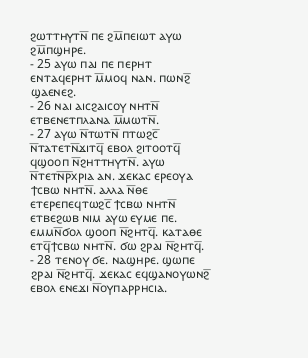ϩⲱⲧⲧⲏⲩⲧⲛ̅ ⲡⲉ ϩⲙ̅ⲡⲉⲓⲱⲧ ⲁⲩⲱ ϩⲙ̅ⲡϣⲏⲣⲉ.
- 25 ⲁⲩⲱ ⲡⲁⲓ ⲡⲉ ⲡⲉⲣⲏⲧ ⲉⲛⲧⲁϥⲉⲣⲏⲧ ⲙ̅ⲙⲟϥ ⲛⲁⲛ. ⲡⲱⲛϩ̅ ϣⲁⲉⲛⲉϩ.
- 26 ⲛⲁⲓ ⲁⲓⲥϩⲁⲓⲥⲟⲩ ⲛⲏⲧⲛ̅ ⲉⲧⲃⲉⲛⲉⲧⲡⲗⲁⲛⲁ ⲙ̅ⲙⲱⲧⲛ̅.
- 27 ⲁⲩⲱ ⲛ̅ⲧⲱⲧⲛ̅ ⲡⲧⲱϩⲥ̅ ⲛ̅ⲧⲁⲧⲉⲧⲛ̅ϫⲓⲧϥ̅ ⲉⲃⲟⲗ ϩⲓⲧⲟⲟⲧϥ̅ ϥϣⲟⲟⲡ ⲛ̅ϩⲏⲧⲧⲏⲩⲧⲛ̅. ⲁⲩⲱ ⲛ̅ⲧⲉⲧⲛ̅ⲣ̅ⲭⲣⲓⲁ ⲁⲛ. ϫⲉⲕⲁⲥ ⲉⲣⲉⲟⲩⲁ ϯⲥⲃⲱ ⲛⲏⲧⲛ̅. ⲁⲗⲗⲁ ⲛ̅ⲑⲉ ⲉⲧⲉⲣⲉⲡⲉϥⲧⲱϩⲥ̅ ϯⲥⲃⲱ ⲛⲏⲧⲛ̅ ⲉⲧⲃⲉϩⲱⲃ ⲛⲓⲙ ⲁⲩⲱ ⲉⲩⲙⲉ ⲡⲉ. ⲉⲙⲙⲛ̅ϭⲟⲗ ϣⲟⲟⲡ ⲛ̅ϩⲏⲧϥ̅. ⲕⲁⲧⲁⲑⲉ ⲉⲧϥ̅ϯⲥⲃⲱ ⲛⲏⲧⲛ̅. ϭⲱ ϩⲣⲁⲓ ⲛ̅ϩⲏⲧϥ̅.
- 28 ⲧⲉⲛⲟⲩ ϭⲉ. ⲛⲁϣⲏⲣⲉ. ϣⲱⲡⲉ ϩⲣⲁⲓ ⲛ̅ϩⲏⲧϥ̅. ϫⲉⲕⲁⲥ ⲉϥϣⲁⲛⲟⲩⲱⲛϩ̅ ⲉⲃⲟⲗ ⲉⲛⲉϫⲓ ⲛ̅ⲟⲩⲡⲁⲣⲣⲏⲥⲓⲁ.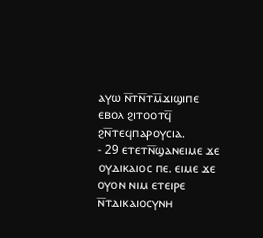ⲁⲩⲱ ⲛ̅ⲧⲛ̅ⲧⲙ̅ϫⲓϣⲓⲡⲉ ⲉⲃⲟⲗ ϩⲓⲧⲟⲟⲧϥ̅ ϩⲛ̅ⲧⲉϥⲡⲁⲣⲟⲩⲥⲓⲁ.
- 29 ⲉⲧⲉⲧⲛ̅ϣⲁⲛⲉⲓⲙⲉ ϫⲉ ⲟⲩⲇⲓⲕⲁⲓⲟⲥ ⲡⲉ. ⲉⲓⲙⲉ ϫⲉ ⲟⲩⲟⲛ ⲛⲓⲙ ⲉⲧⲉⲓⲣⲉ ⲛ̅ⲧⲇⲓⲕⲁⲓⲟⲥⲩⲛⲏ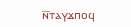ⲛ̅ⲧⲁⲩϫⲡⲟϥ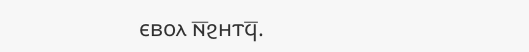ⲉⲃⲟⲗ ⲛ̅ϩⲏⲧϥ̅.